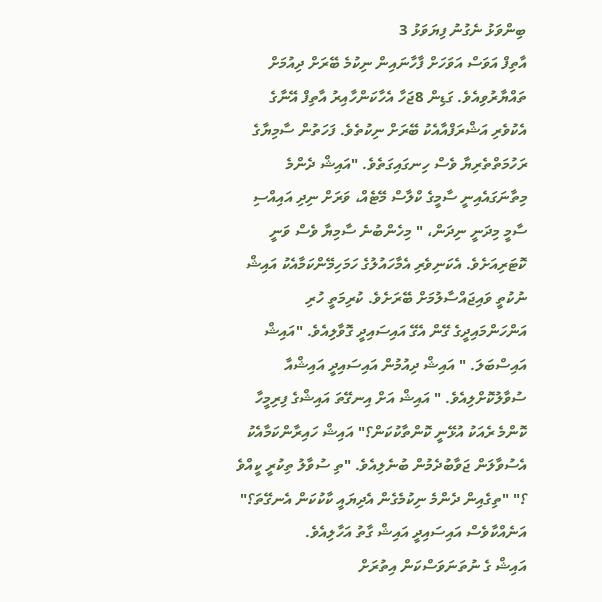ބިންވަޅު ނެގުނު ފިޔަވަޅު 3
އާތިފް އަވަސް އަވަހަށް ފާހާނައިން ނިކުމެ ބޭރަށް ދިއުމަށް ތައްޔާރުވިއެވެ. ގަޑިން 8ޖަހާ އެހާކަންހާއިރު އާތިފް އޭނާގެ އެކުވެރި އަޝްރަފްއާއެކު ބޭރަށް ނިކުތެވެ. ފަހަތުން ސާމިޔާގެ ރަހުމަތްތެރިޔާ ވެސް ހިނގައިގަތެވެ. "އައިޝް ދެންމެ މިތާނަގައެއިނީ ސާމީގެ ކްލާސް މޭޓެއް، ވަރަށް ނިދި އައިއްސި ސާމީ މިދަނީ ނިދަން، " މިހެންބުނެ ސާމިޔާ ވެސް ވަނީ ކޮޓަރިއަށެވެ. އެކަނިވެރި އެމާހައުލުގެ ހަމަހިމޭންކަމާއެކު އައިޝް ނުކުތީ ވައިޖައްސާލުމަށް ބޭރަށެވެ. ކުރިމަތީ ހުރި އަންހަންމައިދީގެ ގޭން އެގޭ އައިސައިދީ ގޮވާލިއެވެ. "އައިޝް އައިސްބަލަ. " އައިޝް ދިއުމުން އައިސައިދީ އައިޝްއާ ސުވާލުކޮށްލިއެވެ. " އައިޝް އަށް އިނގޭތަ އައިޝްގެ ފިރިމީހާ ކޮންމެ ރެއަކު އުޅޭނީ ކޮންތާކުކަން؟" އައިޝް ހައިރާންކަމާއެކު އެސުވާލަން ޖަވާބުދެމުން ބުނެލިއެވެ. "ތި ސުވާލު ތިކުރީ ކީއްވެ ؟" "ތިގެއިން ދެންމެ ނިކުމެގެން އެދިޔައީ ކާކުކަން އެނގޭތަ؟" އަނެއްކާވެސް އައިސައިދީ އައިޝް ގާތު އަހާލިއެވެ.
އައިޝް ގެ ނުތަނަވަސްކަން އިތުރަށް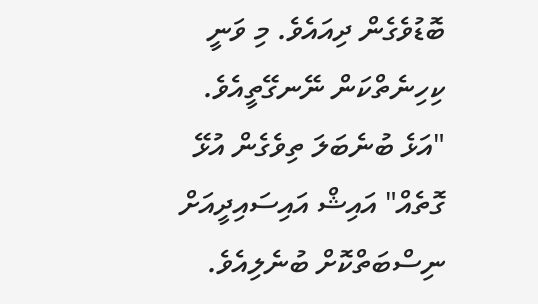ބޮޑުވެގެން ދިއައެވެ. މި ވަނީ ކިހިނެތްކަން ނޭނގޭތީއެވެ. "އަޅެ ބުނެބަލަ ތިވެގެން އުޅޭ ގޮތެއް" އައިޝް އައިސައިދީއަށް ނިސްބަތްކޮށް ބުނެލިއެވެ.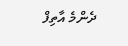ދެންމެ އާތިފް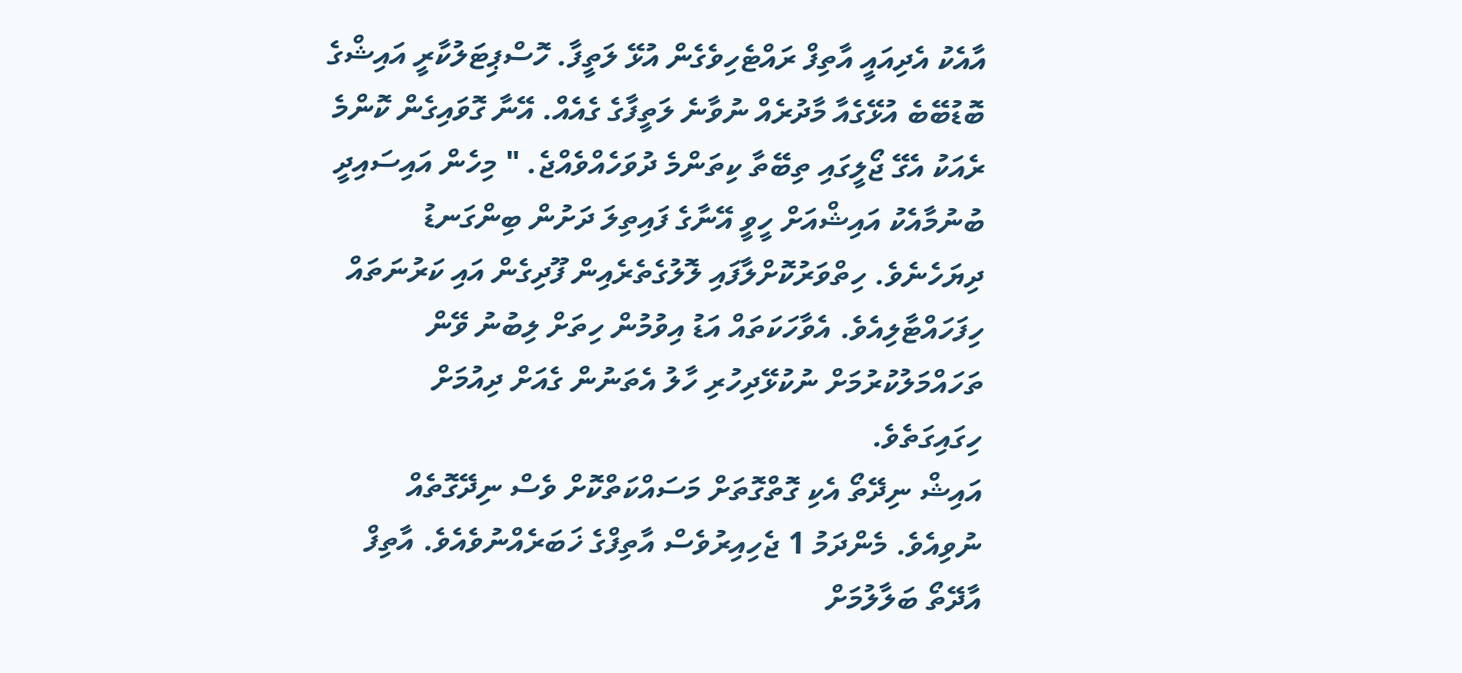އާއެކު އެދިއައީ އާތިފް ރައްޓެހިވެގެން އުޅޭ ލަތީފާ. ހޮސްޕިޓަލުކާރީ އައިޝްގެ ބޮޑުބޭބެ އުޅޭގެއާ މާދުރެއް ނުވާނެ ލަތީފާގެ ގެއެއް. އޭނާ ގޮވައިގެން ކޮންމެ ރެއަކު އެގޭ ޖޯލީގައި ތިބޭތާ ކިތަންމެ ދުވަހެއްވެއްޖެ. " މިހެން އައިސައިދީ ބުނުމާއެކު އައިޝްއަށް ހީވީ އޭނާގެ ފައިތިލަ ދަށުން ބިންގަނޑު ދިޔަހެނެވެ. ހިތްވަރުކޮށްލާފައި ލޮލުގެތެރެއިން ފޫދިގެން އައި ކަރުނަތައް ހިފަހައްޓާލިއެވެ. އެވާހަކަތައް އަޑު އިވުމުން ހިތަށް ލިބުނު ވޭން ތަހައްމަލުކުރުމަށް ނުކުޅޭދިހުރި ހާލު އެތަނުން ގެއަށް ދިއުމަށް ހިގައިގަތެވެ.
އައިޝް ނިދޭތޯ އެކި ގޮތްގޮތަށް މަސައްކަތްކޮށް ވެސް ނިދޭގޮތެއް ނުވިއެވެ. މެންދަމު 1 ޖެހިއިރުވެސް އާތިފްގެ ޚަބަރެއްނުވެއެވެ. އާތިފް އާދޭތޯ ބަލާލުމަށް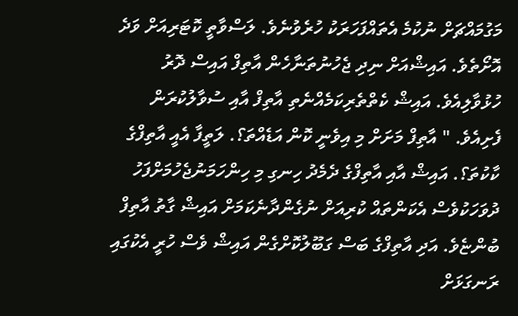މަގުމައްޗަށް ނުކުމެ އެތައްފަހަރަކު ހުރެވުނެވެ. ލަސްވާތީ ކޮޓަރިއަށް ވަދެ އޮށޯތެވެ. އައިޝްއަށް ނިދި ޖެހުނުތަނާހެން އާތިފް އައިސް ދޮރު ހުޅުވާލިއެވެ. އައިޝް ކެތްތެރިކަމެއްނެތި އާތިފް އާއި ސުވާލުކުރަން ފެށިއެވެ. " އާތިފް މަށަށް މި އިވެނީ ކޮން އަޑެއްތަ؟. ލަތީފާ އެއީ އާތިފްގެ ކާކުތަ؟. އައިޝް އާއި އާތިފްގެ ދެމެދު ހިނގި މި ހިންހަމަނުޖެހުމަށްފަހު ދުވަހަކުވެސް އެކަންތައް ކުރިއަށް ނުގެންދާނެކަމަށް އައިޝް ގާތު އާތިފް ބުންޏެވެ. އަދި އާތިފްގެ ބަސް ގަބޫލުކޮށްގެން އައިޝް ވެސް ހުރީ އެކުގައި ރަނގަޅަށް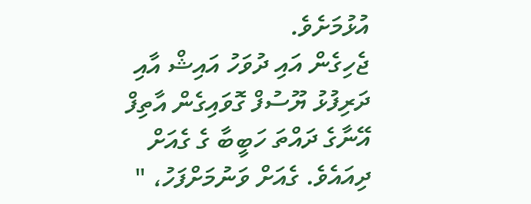އުޅުމަށެވެ.
ޖެހިގެން އައި ދުވަހު އައިޝް އާއި ދަރިފުޅު ޔޫސުފް ގޮވައިގެން އާތިފް އޭނާގެ ދައްތަ ހަބީބާ ގެ ގެއަށް ދިއައެވެ. ގެއަށް ވަނުމަށްފަހު، "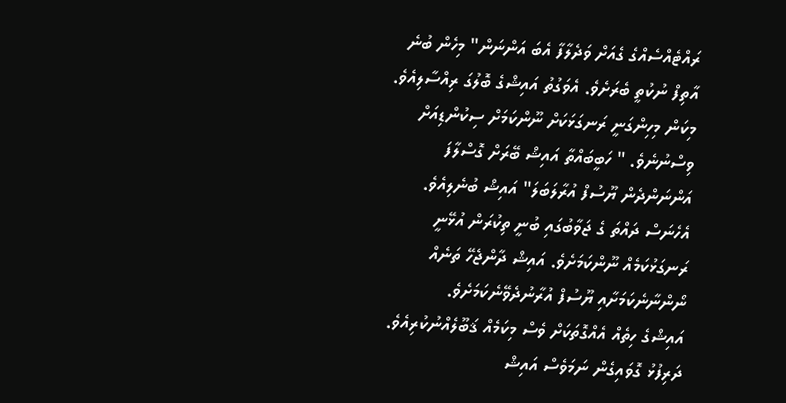ރައްޓެއްސެއްގެ ގެއަށް ވަދެލާފާ އެބަ އަންނަން" މިހެން ބުނެ އާތިފް ނުކުތީ ބެރަށެވެ. އެވަގުތު އައިޝްގެ ބޮލުގަ ރިއްސާލިއެވެ. މިކަން މިހިންގަނީ ރަނގަޅަކަށް ނޫންކަމަށް ސިކުންޑިއަށް ވިސްނުނެވެ. " ހަބީބައްތާ އައިޝް ބޭރަށް ގޮސްލާފަ އަންނަންދެން ޔޫސުފް އުރާލަބަލަ" އައިޝް ބުނެލިއެވެ. އެހެނަސް ދައްތަ ގެ ޖަވާބުގައި ބުނީ ތިކުރަން އުޅޭނީ ރަނގަޅުކަމެއް ނޫންކަމަށެވެ. އައިޝް ދާންޖެހޭ ތަނެއް ނޯންނާނެކަމަށާއި ޔޫސުފް އުރާނުދެވޭނެކަމަށެވެ.
އައިޝްގެ ހިތެއް އެއްގޮތަކަށް ވެސް މިކަމެއް ޤަބޫލެއްނުކުރިއެވެ. ދަރިފުޅު ގޮވައިގެން ނަމަވެސް އައިޝް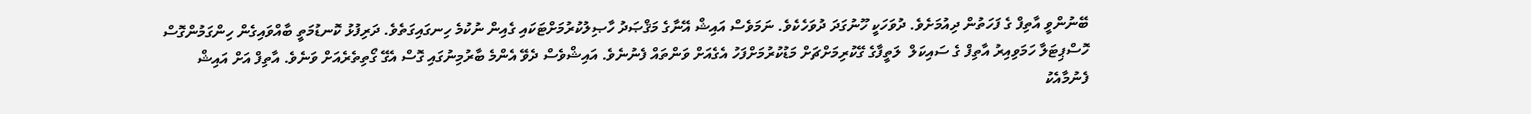ބޭނުންވީ އާތިފް ގެ ފަހަތުން ދިއުމަށެވެ. ދުވަހަކީ ހޫނުގަދަ ދުވަހެކެވެ. ނަމަވެސް އައިޝް އޭނާގެ މަޤްޞަދު ހާޞިލުކުރުމަށްޓަކައި ގެއިން ނުކުމެ ހިނގައިގަތެވެ. ދަރިފުޅު ކޮނޑުމަތީ ބާއްވައިގެން ހިންގަމުންގޮސް ހޮސްޕިޓަލާ ހަމަވިއިރު އާތިފް ގެ ސައިކަލް  ލަތީފާގެ ގޭކުރިމަށްޗަށް މަޑުކުރުމަށްފަހު އެގެއަށް ވަންތައް ފެނުނެވެ. އައިޝްވެސް ދެވޭ އެންމެ ބާރުމިނުގައި ގޮސް އެގޭ ގޯތިތެރެއަށް ވަނެވެ. އާތިފް އަށް އައިޝް ފެނުމާއެކު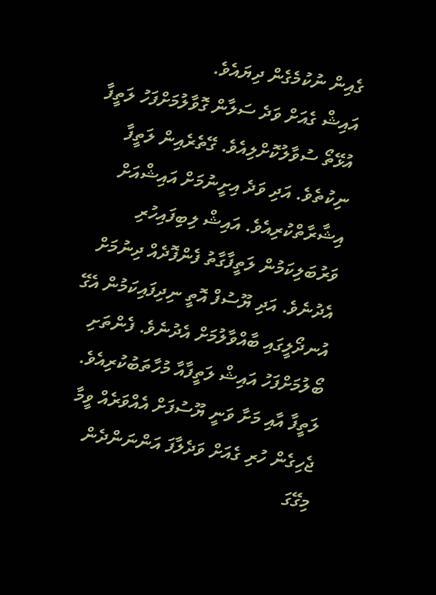ގެއިން ނުކުމެގެން ދިޔައެވެ.
އައިޝް ގެއަށް ވަދެ ސަލާން ގޮވާލުމަށްފަހު ލަތީފާ އުޅޭތޯ ސުވާލުކޮށްލިއެވެ. ގޭތެރެއިން ލަތީފާ ނިކުތެވެ. އަދި ވަދެ އިށީނުމަށް އައިޝްއަށް އިޝާރާތްކުރިއެވެ. އައިޝް ލިބިފައިހުރި ވަރުބަލިކަމުން ލަތީފާގާތު ފެންފޮދެއް ދިނުމަށް އެދުނެވެ. އަދި ޔޫސުފް އޮތީ ނިދިފައިކަމުން އެގޭ އުނދޯލީގައި ބާއްވާލުމަށް އެދުނެވެ. ފެންތަށި ބޯލުމަށްފަހު އައިޝް ލަތީފާއާ މުހާތަބުކުރިއެވެ. ލަތީފާ އާއި މަށާ ވަނީ ޔޫސުފަށް އެއްވަރެއް ވީމާ ޖެހިގެން ހުރި ގެއަށް ވަދެލާފަ އަންނަންދެން މިގޭގަ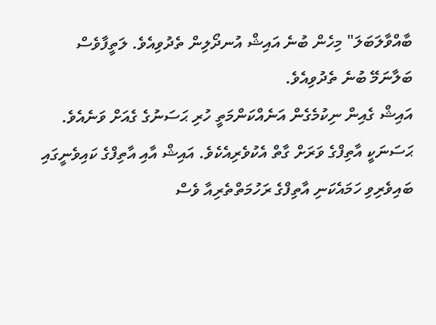ބާއްވާލަބަލަ" މިހެން ބުނެ އައިޝް އުނދޯލިން ތެދުވިއެވެ. ލަތީފާވެސް ބަލާނަމޭ ބުނެ ތެދުވިއެވެ.
އައިޝް ގެއިން ނިކުމެގެން އަނެއްކަންމަތީ ހުރި ޙަސަނުގެ ގެއަށް ވަނެއެވެ. ޙަސަނަކީ އާތިފްގެ ވަރަށް ގާތް އެކުވެރިއެކެވެ. އައިޝް އާއި އާތިފްގެ ކައިވެނީގައި ބައިވެރިވި ހަމައެކަނި އާތިފްގެ ރަހުމަތްތެރިއާ ވެސް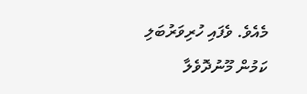މެއެވެ. ވެފައި ހުރިވަރުބަލި ކަމުން މޫނުދޮވެލާ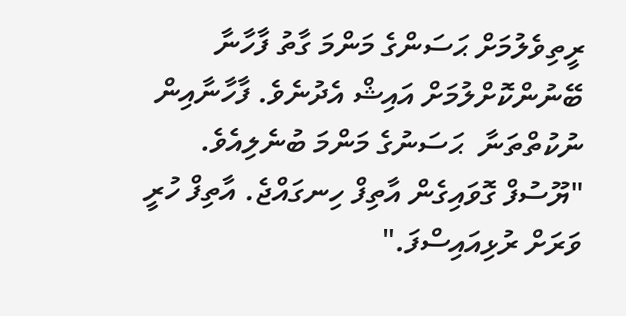ރީތިވެލުމަށް ޙަސަންގެ މަންމަ ގާތު ފާހާނާ ބޭނުންކޮށްލުމަށް އައިޝް އެދުނެވެ. ފާހާނާއިން ނުކުތްތަނާ  ޙަސަނުގެ މަންމަ ބުނެލިއެވެ. "ޔޫސުފް ގޮވައިގެން އާތިފް ހިނގައްޖެ. އާތިފް ހުރީ ވަރަށް ރުޅިއައިސްފަ."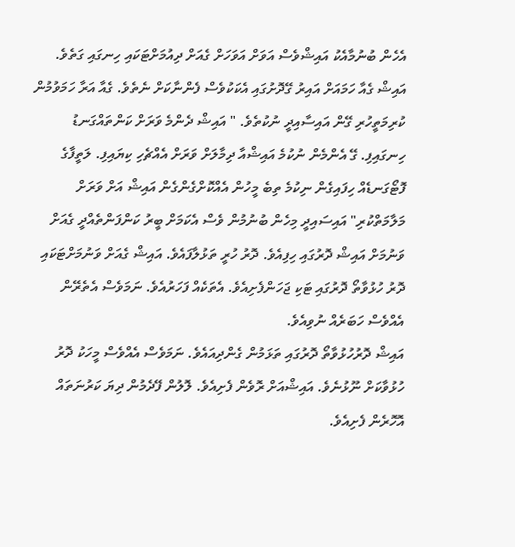އެހެން ބުނުމާއެކު އައިޝްވެސް އަވަށް އަވަހަށް ގެއަށް ދިއުމަށްޓަކައި ހިނގައި ގަތެވެ.
އައިޝް ގެއާ ހަމައަށް އައިރު ގޭދޮށުގައި އެކަކުވެސް ފެންނާކަށް ނެތެވެ. ގެއާ އަރާ ހަމަވުމުން ކުރިމަތީހުރި ގޭން އައިސާއިދީ ނުކުތެވެ. " އައިޝް ދެންމެ ވަރަށް ކަންތައްގަނޑު ހިނގައިފި. ގޭ އެންމެން ނުކުމެ އައިޝްއާ ދިމާލަށް ވަރަށް އެއްޗެހި ކިޔައިފި. ލަތީފާގެ ފޮޓޯގަނޑެއް ހިފައިގެން ނިކުމެ ތިބެ މީހުން އެއްކޮށްގެންގެން އައިޝް އަށް ވަރަށް މަލާމަތްކުރި" އައިސައިދީ މިހެން ބުނުމުން ވެސް އެކަމަށް ބީރު ކަންފަންތެއްދީ ގެއަށް ވަނުމަށް އައިޝް ދޮރުގައި ހިފިއެވެ. ދޮރު ހުރީ ތަޅުލާފައެވެ. އައިޝް ގެއަށް ވަނުމަށްޓަކައި ދޮރު ހުޅުވާތޯ ދޮރުގައި ޓަކި ޖަހަންފެށިއެވެ. އެތަކެއް ފަހަރުއެވެ. ނަމަވެސް އެތެރޭން އެއްވެސް ހަބަރެއް ނުވިއެވެ.
އައިޝް ދޮރުހުޅުވާތޯ ދޮރުގައި ތަޅަމުން ގެންދިއައެވެ. ނަމަވެސް އެއްވެސް މީހަކު ދޮރު ހުޅުވާކަށް ނޫޅުނެވެ. އައިޝްއަށް ރޮވެން ފެށިއެވެ. ލޮލުން ފޭދެމުން ދިޔަ ކަރުނަތައް އޮހޮރެން ފެށިއެވެ.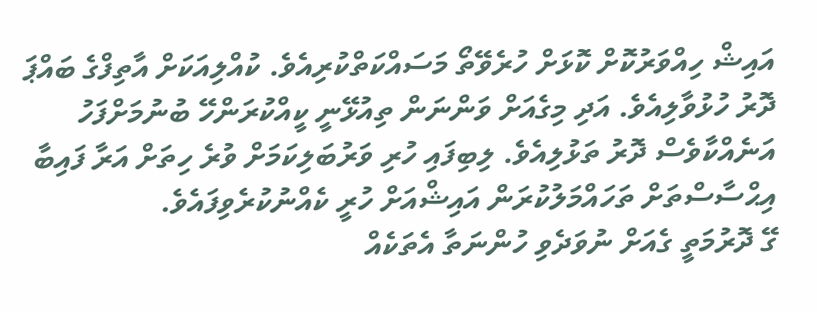އައިޝް ހިއްވަރުކޮށް ކޮޅަށް ހުރެވޭތޯ މަސައްކަތްކުރިއެވެ. ކުއްލިއަކަށް އާތިފްގެ ބައްޕަ ދޮރު ހުޅުވާލިއެވެ. އަދި މިގެއަށް ވަންނަން ތިއުޅޭނީ ކީއްކުރަންހޭ ބުނުމަށްފަހު އަނެއްކާވެސް ދޮރު ތަޅުލިއެވެ. ލިބިފައި ހުރި ވަރުބަލިކަމަށް ވުރެ ހިތަށް އަރާ ފައިބާ އިޙްސާސްތަށް ތަހައްމަލުކުރަން އައިޝްއަށް ހުރީ ކެއްނުކުރެވިފައެވެ.
ގޭ ދޮރުމަތީ ގެއަށް ނުވަދެވި ހުންނަތާ އެތަކެއް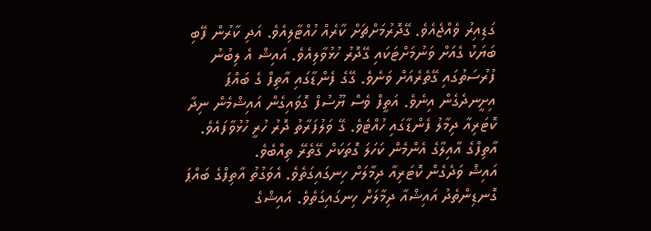ގަޑިއިރު ވެއްޖެއެވެ. ގޭދޮރުމަށްޗަށް ކާރެއް ހުއްޓާލިއެވެ. އަދި ކާރުން ފޭބި ބަޔަކު ގެއަށް ވަނުމަށްޓަކައި ގޭދޮރު ހުޅުވާލިއެވެ. އައިޝް އެ ލިބުނު ފުރުސަތުގައި ގޭތެރެއަށް ވަނެވެ. ގޭގެ ފެންޑާގައި އާތިފް ގެ ބައްޕަ އިށީނދެގެން އިނެވެ. އަތީފް ވެސް ޔޫސުފް ގޮވައިގެން އައިޝްމެން ނިދާ ކޮޓަރިއާ ދިމާލު ފެންޑާގައި ހުއްޓެވެ. ގޭ ވަލުފަރާތު ދޮރު ހުރީ ހުޅުވާފައެވެ. އާތިފްގެ އާއިލާގެ އެންމެން ކަހަލަ ގޮތަކަށް ގޭތެރޭ ތިއްބެވެ.
އައިޝް ވަދެގެން ކޮޓަރިއާ ދިމާލަށް ހިނގައިގަތެވެ. އެވަގުތު އާތިފްގެ ބައްޕަ ގޮނޑިންތެދު އައިޝްއާ ދިމާލަށް ހިނގައިގަތެވެ. އައިޝްގެ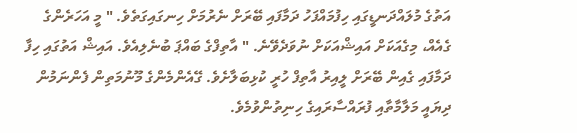އަތުގެ މުލައްދަނޑީގައި ހިފުމައްފަހު ދަމާފައި ބޭރަށް ނެރުމަށް ހިނގައިގަތެވެ. " މީ އަހަރެންގެ ގެއެއް، މިގެއަކަށް އައިޝްއަކަށް ނުވަދެވޭނެ. " އާތިފްގެ ބައްޕަ ބުނެލިއެވެ. އައިޝް އަތުގައި ހިފާ ދަމާފައި ގެއިން ބޭރަށް ލީއިރު އާތިފް ހުރީ ކުޅިބަލާށެވެ. ގޭއެންމެންގެ މޫނުމަތިން ފެންނަމުން ދިޔައީ މަލާމާތާއި ފުރައްސާރައިގެ ހިނިތުންވުމެވެ.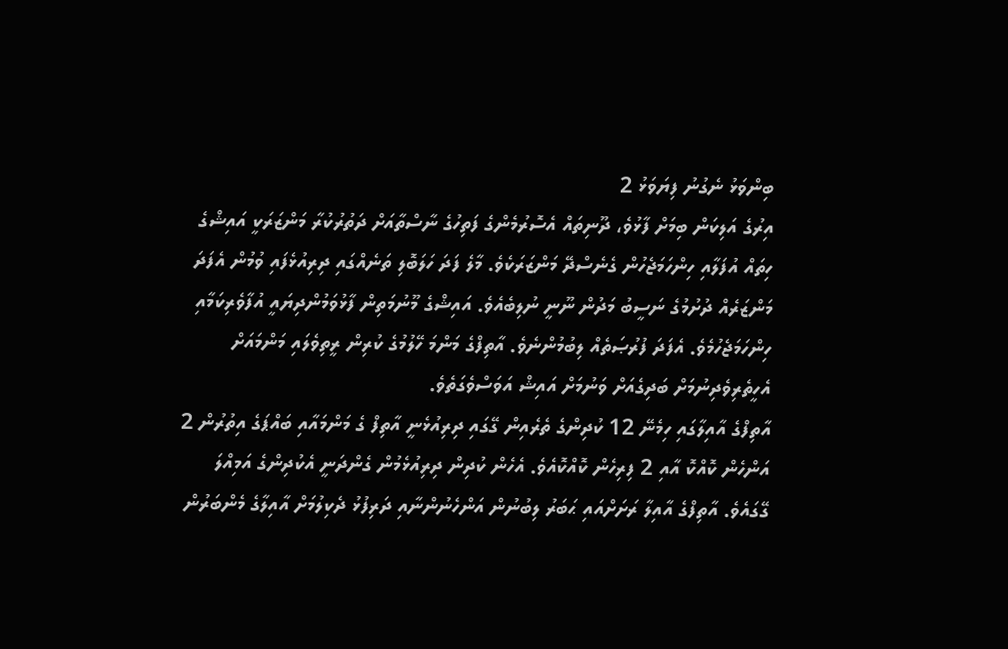ބިންވަޅު ނެގުނު ފިޔަވަޅު 2
އިރުގެ އަލިކަން ބިމަށް ފާޅުވެ، ދޫނިތައް އެސޮރުމެންގެ ފަތިހުގެ ނާސްތާއަށް ދަތުރުކުރާ މަންޒަރަކީ އައިޝްގެ ހިތައް އުފަލާއި ހިންހަމަޖެހުން ގެނެސްދޭ މަންޒަރަކެވެ. މާލެ ފަދަ ހަލަބޮލި ތަނެއްގައި ދިރިއުޅެފައި ވުމުން އެފަދަ މަންޒަރެއް ދުށުމުގެ ނަސީބު މަދުން ނޫނީ ނުލިބެއެވެ. އައިޝްގެ މޫނުމަތިން ފާޅުވަމުންދިޔައީ އުފާވެރިކަމާއި ހިންހަމަޖެހުމެވެ. އެފަދަ ފުރުޞަތެއް ލިބުމުންނެވެ. އާތިފްގެ މަންމަ ހޭލުމުގެ ކުރިން ރީތިވެލައި މަންމައަށް އެހީތެރިވެދިނުމަށް ބަދިގެއަށް ވަނުމަށް އައިޝް އަވަސްވެގަތެވެ.
އާތިފްގެ އާއިލާގައި ހިމެނޭ 12 ކުދިންގެ ތެރެއިން ގޭގައި ދިރިއުޅެނީ އާތިފް ގެ މަންމައާއި ބައްޕަގެ އިތުރުން 2 އަންހެން ކޮއްކޮ އާއި 2 ފިރިހެން ކޮއްކޮއެވެ. އެހެން ކުދިން ދިރިއުޅެމުން ގެންދަނީ އެކުދިންގެ އަމިއްލަ ގޭގައެވެ. އާތިފްގެ އާއިލާ ރަށަށްއައި ޙަބަރު ލިބުނުން އަންހެނުންނާއި ދަރިފުޅު ދެކިލުމަށް އާއިލާގެ މެންބަރުން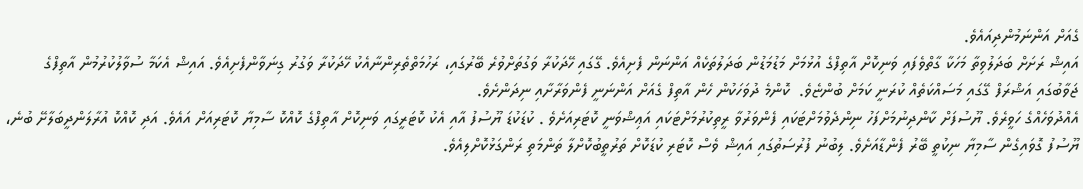ގެއަށް އަންނަމުންދިއައެވެ.
އައިޝް ރަށަށް ބަދަލުވިތާ މަހަކާ ގާތްވެފައި ވަނިކޮށް އާތިފްގެ އުޅުމަށް މަޑުމަޑުން ބަދަލުތަކެއް އަންނަން ފެށިއެވެ. ގޭގައި ހޭދަކުރާ ވަގުތަށްވުރެ ބޭރުގައި، ރަހުމަތްތެރިންނާއެކު ހޭދަކުރާ ވަގުރު ގިނަވާންފެށިއެވެ. އައިޝް އެކަމާ ސުވާލުކުރުމުން އާތިފްގެ ޖަވާބުގައި އަޝްރަފް ގޭގައި މަސައްކަތެއް ކުރަނީ ކަމަށް ބުންޏެވެ.  ކޮންމެ ދުވަހަކުން ހެން އާތިފް ގެއަށް އަންނަނީ ފެންވަރާށާއި ނިދަންށެވެ.
އެއްދުވަހެއްގެ ހަވީރެވެ. ޔޫސުފަށް ކާންދިނުމަށްފަހު ނިންދެވުމަށްޓަކައި ފެންވަރުވާ ރީތިކުރުމަށްޓަކައި އަޢިޝްވަނީ ކޮޓަރިއަށެވެ . ކުޑަކުޑަ ޔޫސުފު އާއި އެކު ކޮޓަރީގައި ވަނިކޮށް އާތިފްގެ ކޮއްކޮ ސާމިޔާ ކޮޓަރިއަށް އައެވެ. އަދި ކޮއްކޮ އުރާލަންދީބަލާށޭ ބުނެ، ޔޫސުފު ގޮވައިގެން ސާމިޔާ ނިކުތީ ބޭރު ފެންޑާއަށެވެ. ލިބުނު ފުރުސަތުގައި އައިޝް ވެސް ކޮޓަރި ކުޑަކޮށް ތަރުތީބުކޮށްލާ ތަންމަތި ރަންގަޅުކޮށްލިއެވެ.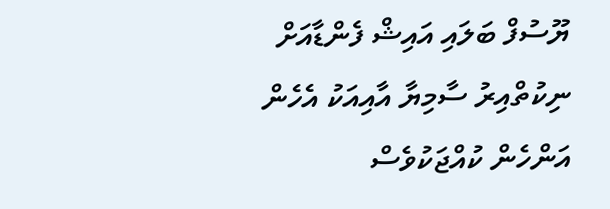ޔޫސުފް ބަލައި އައިޝް ފެންޑާއަށް ނިކުތްއިރު ސާމިޔާ އާއިއަކު އެހެން އަންހެން ކުއްޖަކުވެސް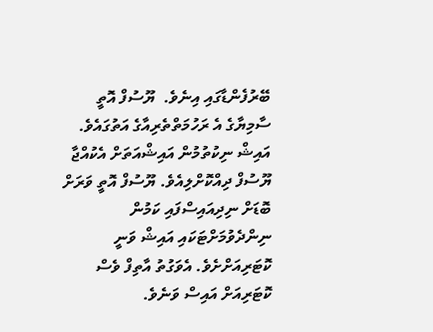ބޭރުފެންޑާގައި އިނެވެ.  ޔޫސުފް އޮތީ ސާމިޔާގެ އެ ރަހުމަތްތެރިއާގެ އަތުގައެވެ. އައިޝް ނިކުތުމުން އައިޝްއަތަށް އެކުއްޖާ ޔޫސުފް ދިއްކޮށްލިއެވެ. ޔޫސުފް އޮތީ ވަރަށް ބޮޑަށް ނިދިއައިސްފައި ކަމުން ނިންދެވުމަށްޓަކައި އައިޝް ވަނީ ކޮޓަރިއަށްށެވެ. އެވަގުތު އާތިފް ވެސް ކޮޓަރިއަށް އައިސް ވަނެވެ.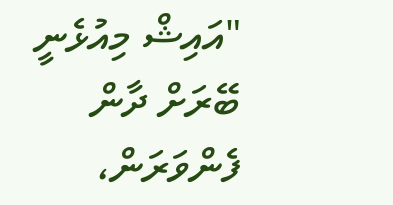"އައިޝް މިއުޅެނީ ބޭރަށް ދާން ފެންވަރަން،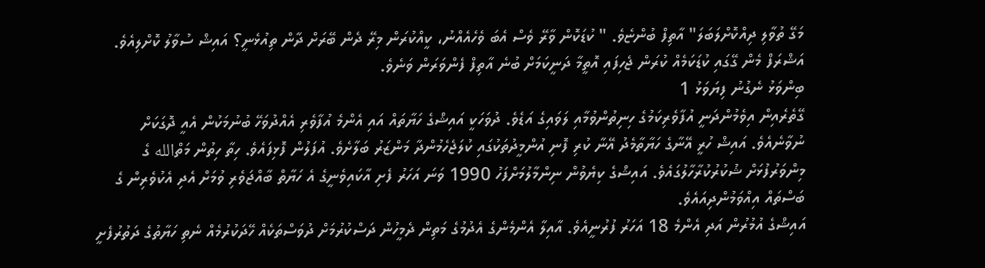މަގޭ ތުވާލި ދިއްކޮށްލަބަލަ" އާތިފް ބުންޏެވެ. " ކުޑަކޮން ވާރޭ ވެސް އެބަ ވެހެއެއްނު، ކީއްކުރަން މިރޭ ދެން ބޭރަށް ދާން ތިއުޅެނީ؟ އައިޝް ސުވާލު ކޮށްލިއެވެ. އަޝްރަފް މެން ގޭގައި ކުޑަކަމެއް ކުރަން ޖެހިފައި އޮތީމާ ދަނީކަމަށް ބުނެ އާތިފް ފެންވަރަން ވަނެވެ.
ބިންވަޅު ނެގުނު ފިޔަވަޅު 1
ގޭތެރެއިން އިވެމުންދަނީ އުފާވެރިކަމުގެ ހިނިތުންވުމާއި ލަވައިގެ އަޑެވެ. ދުވަހަކީ އައިޝްގެ ހަޔާތައް އައި އެންމެ އުފާވެރި އެއްދުވަހޭ ބުނުމަކުން އެއީ ދޮގަކަށް ނުވާނެއެވެ. އައިޝް ހުރީ އޭނާގެ ހަޔާތާމެދު އޭނާ ކުރި ފޮނި އުންމީދުތަކުގައި ކުލަޖެހެމުންދާ މަންޒަރު ބަލާށެވެ. އުފަލުން ފޮޅިފައެވެ. ހިތާ ހިތުން މަތްالله ގެ މިންވަރުފުޅަށް ޝުކުރުކުރާހާލުގައެވެ. އައިޝްގެ ކިޔެވުން ނިންމާލުމަށްފަހު 1990 ވަނަ އަހަރު ފެށި އާކައިވެނީގެ އެ ހަޔާތް ބާއްޖަވެރި ވުމަށް އެދި އެކުވެރިން ގެ ބަސްތައް އިއްވަމުންދިއައެވެ.
އައިޝްގެ އުމުރުން އަދި އެންމެ 18 އަހަރު ފުރުނީއެވެ. އާއިލާ އެންމެންގެ އެދުމުގެ މަތިން ދެމީހުން ދަސްކުރުމަށް ދުވަސްތަކެއް ހޭދަކުރުމެއް ނެތި ހަޔާތުގެ ދަތުރުފެށީ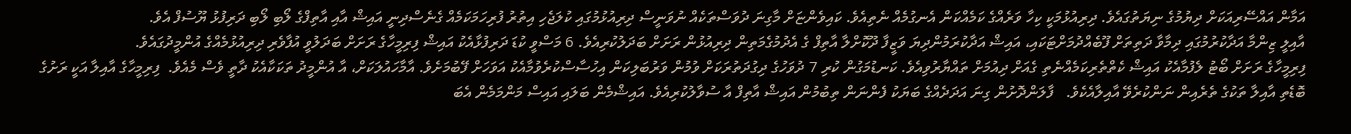އަމާން އައްސޭރިއަކަށް ދިޔުމުގެ ނިޔަތުގައެވެ. ދިރިއުޅުމަކީ ކިހާ ވަރެއްގެ ކަމެއްކަން އެނގުމެއް ނެތިއެވެ. ކައިވެންޏަށް މާގިނަ ދުވަސްތަކެއް ނުވަނީސް ދިރިއުޅުމުގައި ކުލަޖެހި އިތުރު ފުރިހަމަކަމެއް ގެނެސްދިނީ އައިޝް އާއި އާތިފްގެ ލޯބި ލޯބި ދަރިފުޅު ޔޫސުފް އެވެ.
އާއިލީ ޒިންމާ އަދާކުރުމުގައި ދިމާވާ ދަތިތަށް ފޫބެއްދުމަށްޓަކައި، އައިޝް އަދާކުރަމުންދިޔަ ވަޒީފާ ދޫކޮށްލާ އާތިފް ގެ އެދުމުގެމަތިން ދިރިއުޅުން ރަށަށް ބަދަލުކުރިއެވެ. 6 މަސްވީ ކުޑަ ދަރިފުޅާއެކު އައިޝް ފިރިމީހާގެ ރަށަށް ބަދަލުވީ އުފާވެރި ދިރިއުޅުމެއްގެ އުންމީދުގައެވެ.
ފިރިމީހާގެ ރަށަށް ބޯޓު ލެފުމާއެކު އައިޝް ކެތްތެރިކަމެއްނެތި ގެއަށް ދިއުމަށް ތައްޔާރުވިއެވެ. ކަނޑުމަގުން ކުރި 7 ދުވަހުގެ ދިގުދަތުރަކަށް ވުމުން ވަރުބަލިކަން އިހުސާސްކުރެވުމާއެކު އަވަހަށް ފޭބުމަށެވެ. އާމާހައުލަކަށް، އާ އުންމީދު ތަކަކާއެކު ދާތީ ވެސް މެއެވެ.  ފިރިމީހާގެ އާއިލާ އަކީ ރަށުގެ ބޮޑެތި އާއިލާ ތަކުގެ ތެރެއިން ނަންކުރެވޭ އާއިލާއެކެވެ.   ފާލަންދޮށުން ގިނަ އަދަދެއްގެ ބަޔަކު ފެންނަން ތިބުމުން އައިޝް އާތިފް އާ ސުވާލުކުރިއެވެ. އައިޝްމެން ބަލައި އައިސް މަންމަމެން އެބަ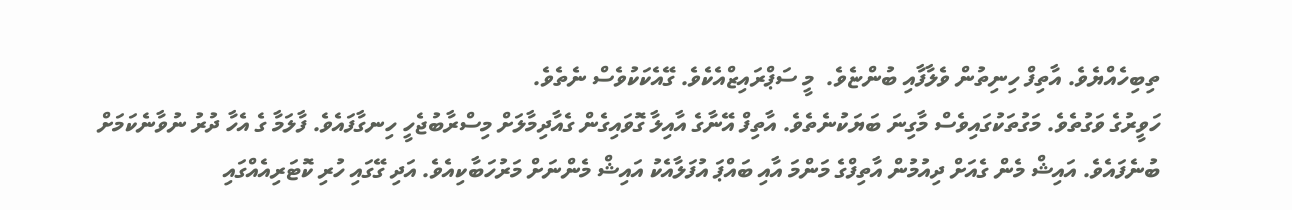ތިބިހެއްޔެވެ. އާތިފް ހިނިތުން ވެލާފާއި ބުންޏެވެ.  މީ ސަޕްރައިޒްއެކެވެ. ގޭއެކަކުވެސް ނެތެވެ.
ހަވީރުގެ ވަގުތެވެ. މަގުތަކުގައިވެސް މާގިނަ ބަޔަކުނެތެވެ. އާތިފް އޭނާގެ އާއިލާ ގޮވައިގެން ގެއާދިމާލަށް މިސްރާބުޖެހީ ހިނގާފައެވެ. ފާލަމާ ގެ އެހާ ދުރު ނުވާނެކަމަށް ބުނެފައެވެ. އައިޝް މެން ގެއަށް ދިއުމުން އާތިފްގެ މަންމަ އާއި ބައްޕަ އުފަލާއެކު އައިޝް މެންނަށް މަރުހަބާކިއެވެ. އަދި ގޭގައި ހުރި ކޮޓަރިއެއްގައި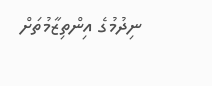ނިދުމުގެ އިންތިޒާމުތަށް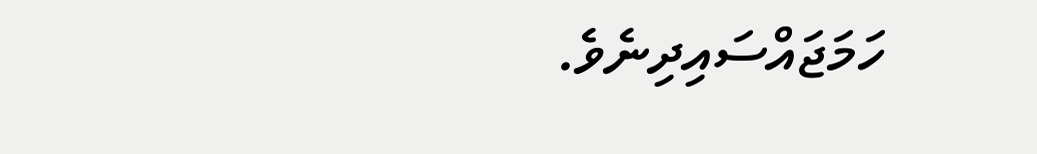ހަމަޖައްސައިދިނެވެ.